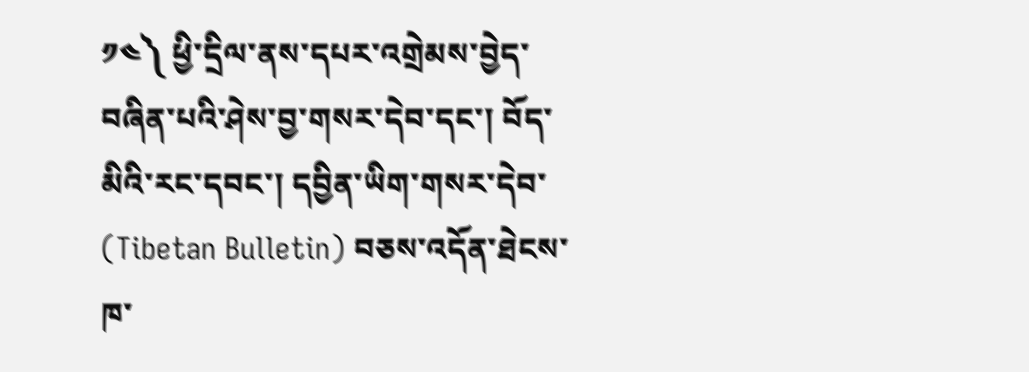༡༤༽ ཕྱི་དྲིལ་ནས་དཔར་འགྲེམས་བྱེད་བཞིན་པའི་ཤེས་བྱ་གསར་དེབ་དང་། བོད་མིའི་རང་དབང་། དབྱིན་ཡིག་གསར་དེབ་
(Tibetan Bulletin) བཅས་འདོན་ཐེངས་ཁ་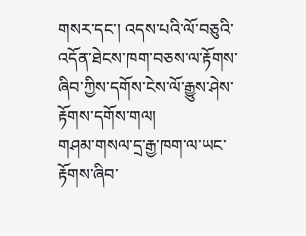གསར་དང་། འདས་པའི་ལོ་བཅུའི་འདོན་ཐེངས་ཁག་བཅས་ལ་རྟོགས་ཞིབ་ཀྱིས་དགོས་ངེས་ལོ་རྒྱུས་ཤེས་རྟོགས་དགོས་གལ།
གཤམ་གསལ་དྲ་རྒྱ་ཁག་ལ་ཡང་རྟོགས་ཞིབ་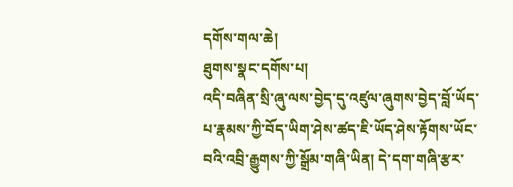དགོས་གལ་ཆེ།
ཐུགས་སྣང་དགོས་པ།
འདི་བཞིན་སྲི་ཞུ་ལས་བྱེད་དུ་འཛུལ་ཞུགས་བྱེད་བློ་ཡོད་པ་རྣམས་ཀྱི་བོད་ཡིག་ཤེས་ཚད་ཇི་ཡོད་ཤེས་རྟོགས་ཡོང་བའི་འབྲི་རྒྱུགས་ཀྱི་སྒྲོམ་གཞི་ཡིན། དེ་དག་གཞི་རྩར་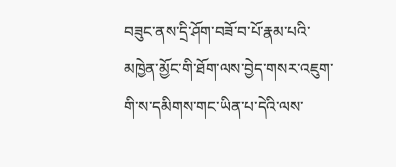བཟུང་ནས་དྲི་ཤོག་བཟོ་བ་པོ་རྣམ་པའི་མཁྱེན་མྱོང་གི་ཐོག་ལས་བྱེད་གསར་འཇུག་གི་ས་དམིགས་གང་ཡིན་པ་དེའི་ལས་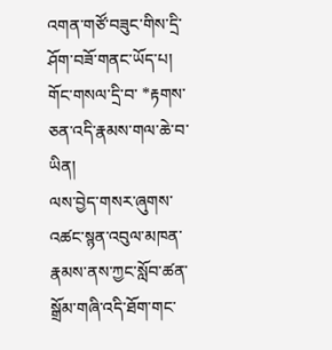འགན་གཙོ་བཟུང་གིས་དྲི་ཤོག་བཟོ་གནང་ཡོད་པ།
གོང་གསལ་དྲི་བ་ *རྟགས་ཅན་འདི་རྣམས་གལ་ཆེ་བ་ཡིན།
ལས་བྱེད་གསར་ཞུགས་འཚང་སྙན་འབུལ་མཁན་རྣམས་ནས་ཀྱང་སློབ་ཚན་སྒྲོམ་གཞི་འདི་ཐོག་གང་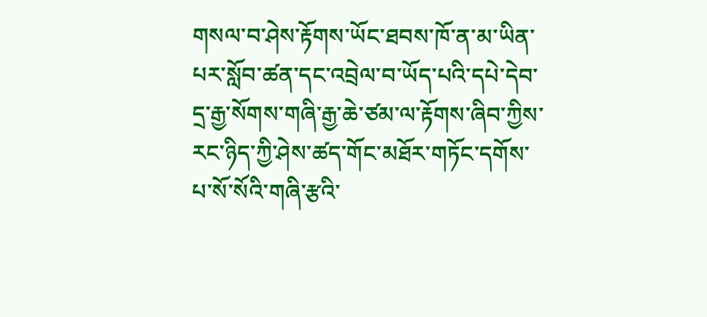གསལ་བ་ཤེས་རྟོགས་ཡོང་ཐབས་ཁོ་ན་མ་ཡིན་པར་སློབ་ཚན་དང་འབྲེལ་བ་ཡོད་པའི་དཔེ་དེབ་དྲ་རྒྱ་སོགས་གཞི་རྒྱ་ཆེ་ཙམ་ལ་རྟོགས་ཞིབ་ཀྱིས་རང་ཉིད་ཀྱི་ཤེས་ཚད་གོང་མཐོར་གཏོང་དགོས་པ་སོ་སོའི་གཞི་རྩའི་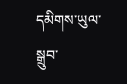དམིགས་ཡུལ་སྒྲུབ་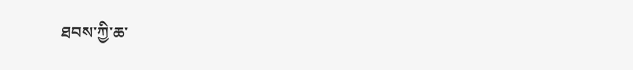ཐབས་ཀྱི་ཆ་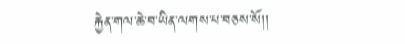རྐྱེན་གལ་ཆེ་བ་ཡིན་ལགས་པ་བཅས་སོ།།